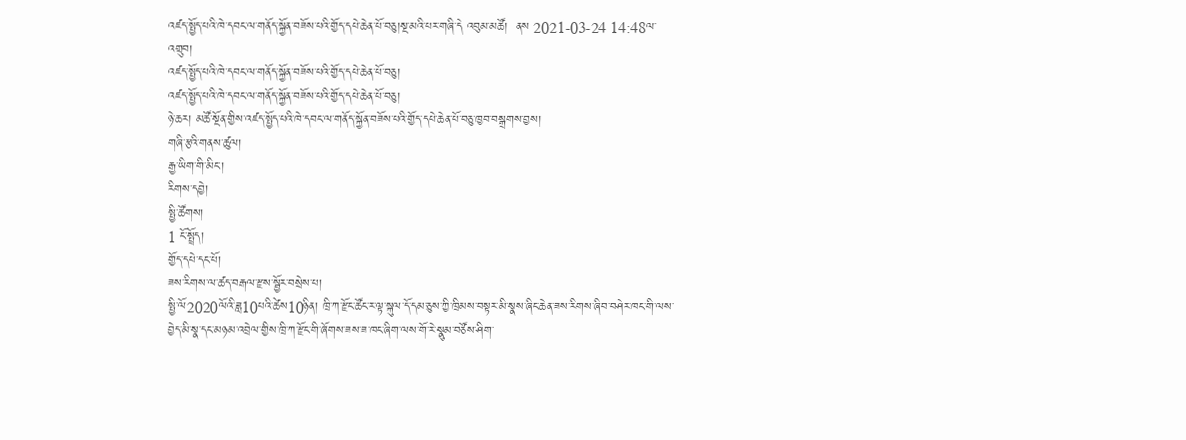འཛད་སྤྱོད་པའི་ཁེ་དབང་ལ་གནོད་སྐྱོན་བཟོས་པའི་གྱོད་དཔེ་ཆེན་པོ་བཅུ།སྔ་མའི་པར་གཞི་དེ འབུམ་མཚོ།  ནས 2021-03-24 14:48ལ་འགྲུབ།
འཛད་སྤྱོད་པའི་ཁེ་དབང་ལ་གནོད་སྐྱོན་བཟོས་པའི་གྱོད་དཔེ་ཆེན་པོ་བཅུ།
འཛད་སྤྱོད་པའི་ཁེ་དབང་ལ་གནོད་སྐྱོན་བཟོས་པའི་གྱོད་དཔེ་ཆེན་པོ་བཅུ།
ཉེ་ཆར། མཚོ་སྔོན་གྱིས་འཛད་སྤྱོད་པའི་ཁེ་དབང་ལ་གནོད་སྐྱོན་བཟོས་པའི་གྱོད་དཔེ་ཆེན་པོ་བཅུ་ཁྱབ་བསྒྲགས་བྱས།
གཞི་རྩའི་གནས་ཚུལ།
རྒྱ་ཡིག་གི་མིང་།
རིགས་དབྱེ།
སྤྱི་ཚོགས།
1 ངོ་སྤྲོད།
གྱོད་དཔེ་དང་པོ།
ཟས་རིགས་ལ་ཚད་བརྒལ་རྫས་སྦྱོར་བསྲེས་པ།
སྤྱི་ལོ2020ལོའི་ཟླ10པའི་ཚེས10ཉིན། ཁྲི་ཀ་རྫོང་ཚོང་ར་ལྟ་སྐུལ་དོ་དམ་ཅུས་ཀྱི་ཁྲིམས་བསྟར་མི་སྣས་ཞིང་ཆེན་ཟས་རིགས་ཞིབ་བཤེར་ཁང་གི་ལས་བྱེད་མི་སྣ་དང་མཉམ་འབྲེལ་གྱིས་ཁྲི་ཀ་རྫོང་གི་ཞོགས་ཟས་ཟ་ཁང་ཞིག་ལས་གོ་རེ་སྣུམ་བཙོས་ཤིག་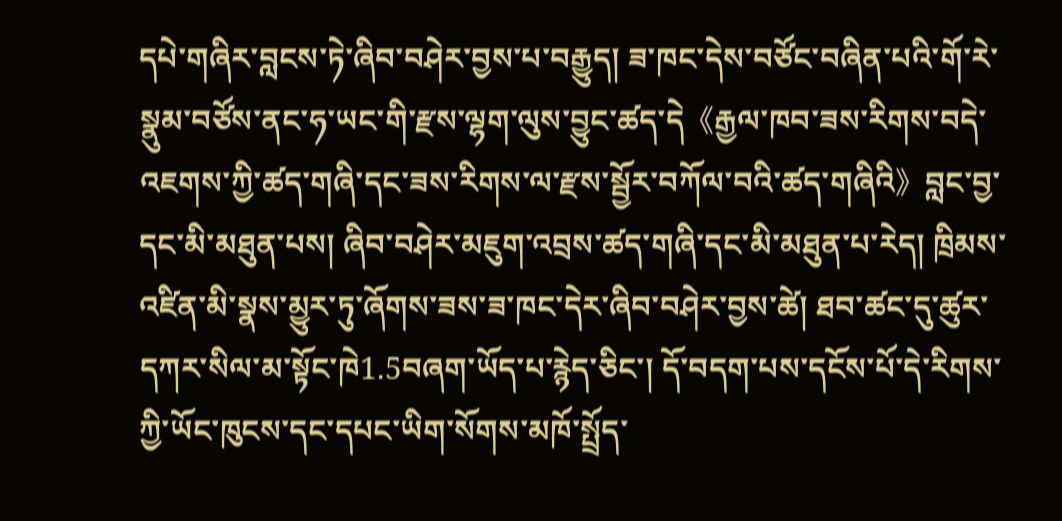དཔེ་གཞིར་བླངས་ཏེ་ཞིབ་བཤེར་བྱས་པ་བརྒྱུད། ཟ་ཁང་དེས་བཙོང་བཞིན་པའི་གོ་རེ་སྣུམ་བཙོས་ནང་ཧ་ཡང་གི་རྫས་ལྷག་ལུས་བྱུང་ཚད་དེ《རྒྱལ་ཁབ་ཟས་རིགས་བདེ་འཇགས་ཀྱི་ཚད་གཞི་དང་ཟས་རིགས་ལ་རྫས་སྦྱོར་བཀོལ་བའི་ཚད་གཞིའི》བླང་བྱ་དང་མི་མཐུན་པས། ཞིབ་བཤེར་མཇུག་འབྲས་ཚད་གཞི་དང་མི་མཐུན་པ་རེད། ཁྲིམས་འཛིན་མི་སྣས་མྱུར་ཏུ་ཞོགས་ཟས་ཟ་ཁང་དེར་ཞིབ་བཤེར་བྱས་ཚེ། ཐབ་ཚང་དུ་ཚུར་དཀར་སིལ་མ་སྟོང་ཁེ1.5བཞག་ཡོད་པ་རྙེད་ཅིང་། དོ་བདག་པས་དངོས་པོ་དེ་རིགས་ཀྱི་ཡོང་ཁུངས་དང་དཔང་ཡིག་སོགས་མཁོ་སྤྲོད་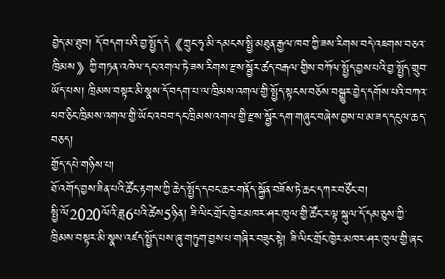བྱེད་མ་ཐུབ། དོ་བདག་པའི་བྱ་སྤྱོད་དེ《ཀྲུང་ཧྭ་མི་དམངས་སྤྱི་མཐུན་རྒྱལ་ཁབ་ཀྱི་ཟས་རིགས་བདེ་འཇགས་བཅའ་ཁྲིམས》ཀྱི་གཏན་འཁེལ་དང་འགལ་ཏེ་ཟས་རིགས་རྫས་སྦྱོར་ཚད་བརྒལ་གྱིས་བཀོལ་སྤྱོད་བྱས་པའི་བྱ་སྤྱོད་གྲུབ་ཡོད་པས། ཁྲིམས་བསྟར་མི་སྣས་དོ་བདག་པ་ལ་ཁྲིམས་འགལ་གྱི་སྤྱོད་སྟངས་བཅོས་བསྒྱུར་བྱེད་དགོས་པའི་བཀའ་ཕབ་ཅིང་ཁྲིམས་འགལ་གྱི་ཡོང་འབབ་དང་ཁྲིམས་འགལ་གྱི་རྫས་སྦྱོར་དག་གཞུང་བཞེས་བྱས་པ་མ་ཟད་དངུལ་ཆད་བཅད།
གྱོད་དཔེ་གཉིས་པ།
ཐོ་འགོད་བྱས་ཟིན་པའི་ཚོང་རྟགས་ཀྱི་ཆེད་སྤྱོད་དབང་ཆར་གནོད་སྐྱོན་བཟོས་ཏེ་ཆང་དཀར་བཙོང་བ།
སྤྱི་ལོ2020ལོའི་ཟླ6པའི་ཚེས5ཉིན། ཟི་ལིང་གྲོང་ཁྱེར་མཁར་ཤར་ཁུལ་གྱི་ཚོང་ར་ལྟ་སྐུལ་དོ་དམ་ཅུས་ཀྱི་ཁྲིམས་བསྟར་མི་སྣས་འཛད་སྤྱོད་པས་ཞུ་གཏུག་བྱས་པ་གཞིར་བཟུང་སྟེ། ཟི་ལིང་གྲོང་ཁྱེར་མཁར་ཤར་ཁུལ་གྱི་ཞང་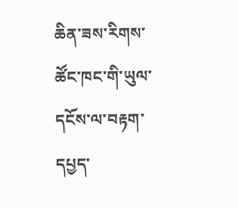ཆིན་ཟས་རིགས་ཚོང་ཁང་གི་ཡུལ་དངོས་ལ་བརྟག་དཔྱད་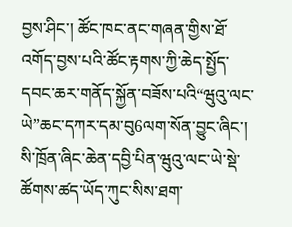བྱས་ཤིང་། ཚོང་ཁང་ནང་གཞན་གྱིས་ཐོ་འགོད་བྱས་པའི་ཚོང་རྟགས་ཀྱི་ཆེད་སྤྱོད་དབང་ཆར་གནོད་སྐྱོན་བཟོས་པའི“ཝུའུ་ལང་ཡེ”ཆང་དཀར་དམ་བུ6ལག་སོན་བྱུང་ཞིང་། སི་ཁྲོན་ཞིང་ཆེན་དབྱི་པིན་ཝུའུ་ལང་ཡེ་སྡེ་ཚོགས་ཚད་ཡོད་ཀུང་སིས་ཐག་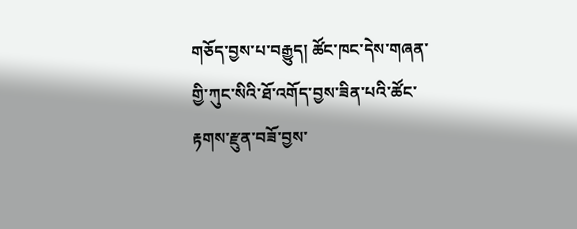གཅོད་བྱས་པ་བརྒྱུད། ཚོང་ཁང་དེས་གཞན་གྱི་ཀུང་སིའི་ཐོ་འགོད་བྱས་ཟིན་པའི་ཚོང་རྟགས་རྫུན་བཟོ་བྱས་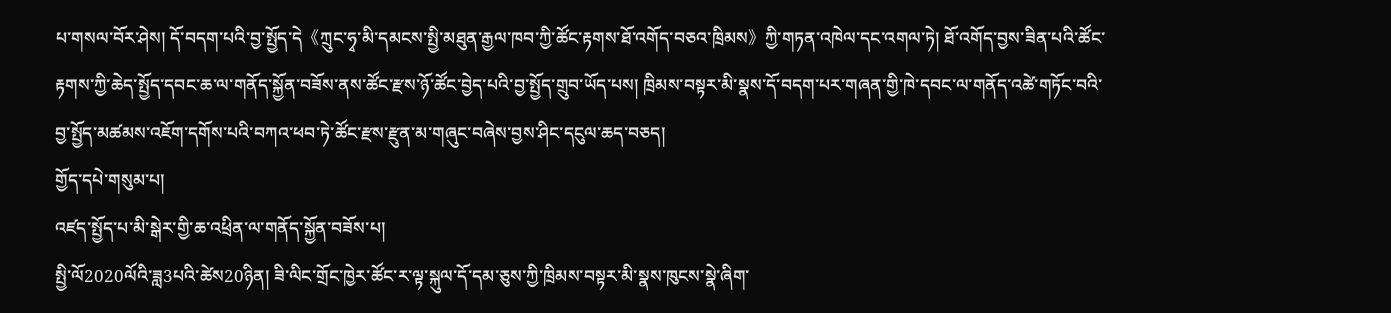པ་གསལ་བོར་ཤེས། དོ་བདག་པའི་བྱ་སྤྱོད་དེ《ཀྲུང་ཧྭ་མི་དམངས་སྤྱི་མཐུན་རྒྱལ་ཁབ་ཀྱི་ཚོང་རྟགས་ཐོ་འགོད་བཅའ་ཁྲིམས》ཀྱི་གཏན་འཁེལ་དང་འགལ་ཏེ། ཐོ་འགོད་བྱས་ཟིན་པའི་ཚོང་རྟགས་ཀྱི་ཆེད་སྤྱོད་དབང་ཆ་ལ་གནོད་སྐྱོན་བཟོས་ནས་ཚོང་རྫས་ཉོ་ཚོང་བྱེད་པའི་བྱ་སྤྱོད་གྲུབ་ཡོད་པས། ཁྲིམས་བསྟར་མི་སྣས་དོ་བདག་པར་གཞན་གྱི་ཁེ་དབང་ལ་གནོད་འཚེ་གཏོང་བའི་བྱ་སྤྱོད་མཚམས་འཇོག་དགོས་པའི་བཀའ་ཕབ་ཏེ་ཚོང་རྫས་རྫུན་མ་གཞུང་བཞེས་བྱས་ཤིང་དངུལ་ཆད་བཅད།
གྱོད་དཔེ་གསུམ་པ།
འཛད་སྤྱོད་པ་མི་སྒེར་གྱི་ཆ་འཕྲིན་ལ་གནོད་སྐྱོན་བཟོས་པ།
སྤྱི་ལོ2020ལོའི་ཟླ3པའི་ཚེས20ཉིན། ཟི་ལིང་གྲོང་ཁྱེར་ཚོང་ར་ལྟ་སྐུལ་དོ་དམ་ཅུས་ཀྱི་ཁྲིམས་བསྟར་མི་སྣས་ཁུངས་སྣེ་ཞིག་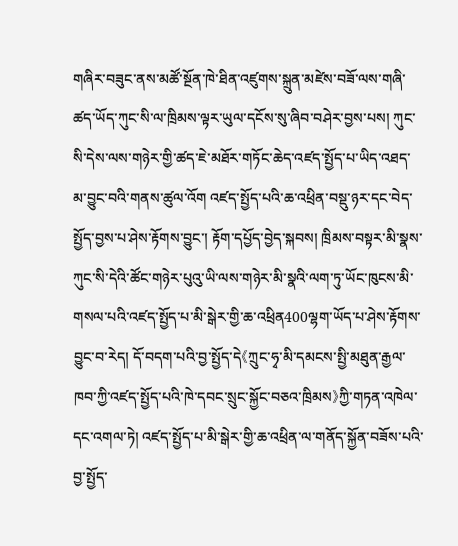གཞིར་བཟུང་ནས་མཚོ་སྔོན་ཁེ་ཐིན་འཛུགས་སྐྲུན་མཛེས་བཟོ་ལས་གཞི་ཚད་ཡོད་ཀུང་སི་ལ་ཁྲིམས་ལྟར་ཡུལ་དངོས་སུ་ཞིབ་བཤེར་བྱས་པས། ཀུང་སི་དེས་ལས་གཉེར་གྱི་ཚད་ཇེ་མཐོར་གཏོང་ཆེད་འཛད་སྤྱོད་པ་ཡིད་འཐད་མ་བྱུང་བའི་གནས་ཚུལ་འོག འཛད་སྤྱོད་པའི་ཆ་འཕྲིན་བསྡུ་ཉར་དང་བེད་སྤྱོད་བྱས་པ་ཤེས་རྟོགས་བྱུང་། རྟོག་དཔྱོད་བྱེད་སྐབས། ཁྲིམས་བསྟར་མི་སྣས་ཀུང་སི་དེའི་ཚོང་གཉེར་པུའུ་ཡི་ལས་གཉེར་མི་སྣའི་ལག་ཏུ་ཡོང་ཁུངས་མི་གསལ་པའི་འཛད་སྤྱོད་པ་མི་སྒེར་གྱི་ཆ་འཕྲིན400ལྷག་ཡོད་པ་ཤེས་རྟོགས་བྱུང་བ་རེད། དོ་བདག་པའི་བྱ་སྤྱོད་དེ《ཀྲུང་ཧྭ་མི་དམངས་སྤྱི་མཐུན་རྒྱལ་ཁབ་ཀྱི་འཛད་སྤྱོད་པའི་ཁེ་དབང་སྲུང་སྐྱོང་བཅའ་ཁྲིམས》ཀྱི་གཏན་འཁེལ་དང་འགལ་ཏེ། འཛད་སྤྱོད་པ་མི་སྒེར་གྱི་ཆ་འཕྲིན་ལ་གནོད་སྐྱོན་བཟོས་པའི་བྱ་སྤྱོད་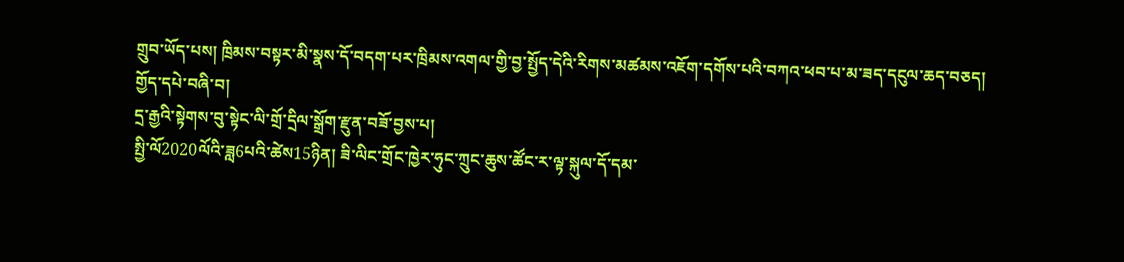གྲུབ་ཡོད་པས། ཁྲིམས་བསྟར་མི་སྣས་དོ་བདག་པར་ཁྲིམས་འགལ་གྱི་བྱ་སྤྱོད་དེའི་རིགས་མཚམས་འཇོག་དགོས་པའི་བཀའ་ཕབ་པ་མ་ཟད་དངུལ་ཆད་བཅད།
གྱོད་དཔེ་བཞི་བ།
དྲ་རྒྱའི་སྟེགས་བུ་སྟེང་ལི་གྲོ་དྲིལ་སྒྲོག་རྫུན་བཟོ་བྱས་པ།
སྤྱི་ལོ2020ལོའི་ཟླ6པའི་ཚེས15ཉིན། ཟི་ལིང་གྲོང་ཁྱེར་ཧུང་ཀྲུང་ཆུས་ཚོང་ར་ལྟ་སྐུལ་དོ་དམ་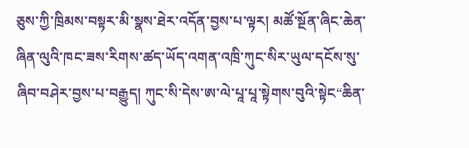ཅུས་ཀྱི་ཁྲིམས་བསྟར་མི་སྣས་ཐེར་འདོན་བྱས་པ་ལྟར། མཚོ་སྔོན་ཞིང་ཆེན་ཞིན་ལུའི་ཁང་ཟས་རིགས་ཚད་ཡོད་འགན་འཁྲི་ཀུང་སིར་ཡུལ་དངོས་སུ་ཞིབ་བཤེར་བྱས་པ་བརྒྱུད། ཀུང་སི་དེས་ཨ་ལེ་པཱ་པཱ་སྟེགས་བུའི་སྟེང“ཆིན་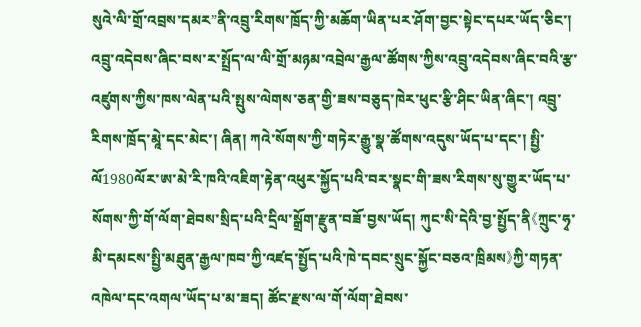སུའེ་ལི་གྲོ་འབྲས་དམར”ནི་འབྲུ་རིགས་ཁྲོད་ཀྱི་མཆོག་ཡིན་པར་ཤོག་བྱང་སྟེང་དཔར་ཡོད་ཅིང་། འབྲུ་འདེབས་ཞིང་བས་ར་སྤྲོད་ལ་ལི་གྲོ་མཉམ་འབྲེལ་རྒྱལ་ཚོགས་ཀྱིས་འབྲུ་འདེབས་ཞིང་བའི་རྩ་འཛུགས་ཀྱིས་ཁས་ལེན་པའི་སྤུས་ལེགས་ཅན་གྱི་ཟས་བཅུད་ཁེར་ཕུང་རྩི་ཤིང་ཡིན་ཞིང་། འབྲུ་རིགས་ཁྲོད་མཱེ་དང་མེང་། ཞིན། ཀའེ་སོགས་ཀྱི་གཏེར་རྒྱུ་སྣ་ཚོགས་འདུས་ཡོད་པ་དང་། སྤྱི་ལོ1980ལོར་ཨ་མེ་རི་ཁའི་འཇིག་རྟེན་འཕུར་སྐྱོད་པའི་བར་སྣང་གི་ཟས་རིགས་སུ་གྱུར་ཡོད་པ་སོགས་ཀྱི་གོ་ལོག་ཐེབས་སྲིད་པའི་དྲིལ་སྒྲོག་རྫུན་བཟོ་བྱས་ཡོད། ཀུང་སི་དེའི་བྱ་སྤྱོད་ནི《ཀྲུང་ཧྭ་མི་དམངས་སྤྱི་མཐུན་རྒྱལ་ཁབ་ཀྱི་འཛད་སྤྱོད་པའི་ཁེ་དབང་སྲུང་སྐྱོང་བཅའ་ཁྲིམས》ཀྱི་གཏན་འཁེལ་དང་འགལ་ཡོད་པ་མ་ཟད། ཚོང་རྫས་ལ་གོ་ལོག་ཐེབས་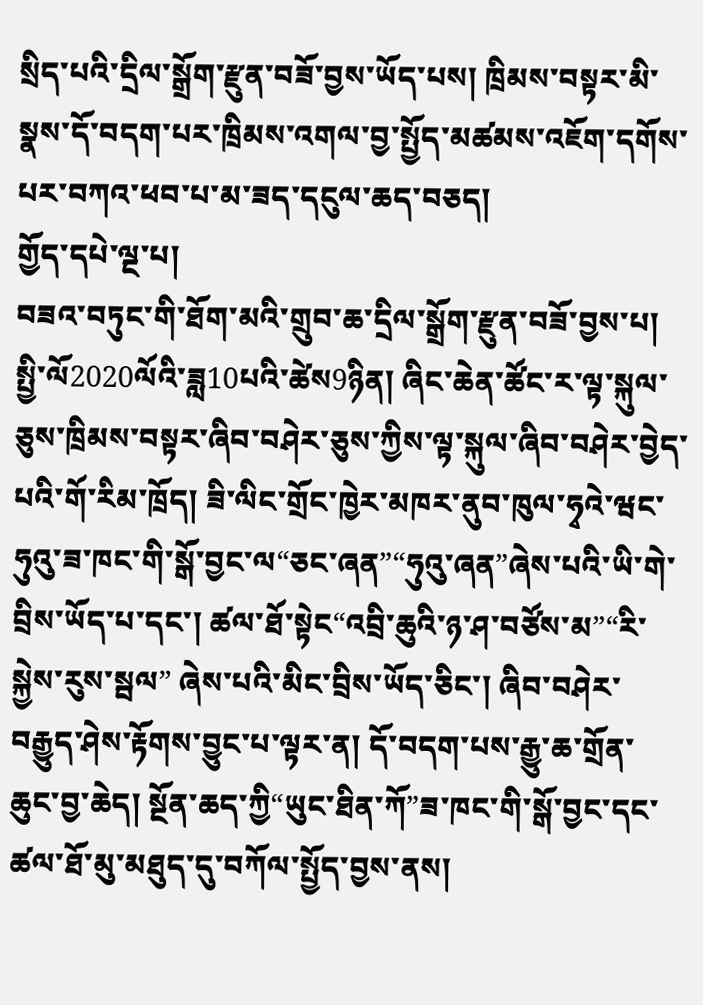སྲིད་པའི་དྲིལ་སྒྲོག་རྫུན་བཟོ་བྱས་ཡོད་པས། ཁྲིམས་བསྟར་མི་སྣས་དོ་བདག་པར་ཁྲིམས་འགལ་བྱ་སྤྱོད་མཚམས་འཇོག་དགོས་པར་བཀའ་ཕབ་པ་མ་ཟད་དངུལ་ཆད་བཅད།
གྱོད་དཔེ་ལྔ་པ།
བཟའ་བཏུང་གི་ཐོག་མའི་གྲུབ་ཆ་དྲིལ་སྒྲོག་རྫུན་བཟོ་བྱས་པ།
སྤྱི་ལོ2020ལོའི་ཟླ10པའི་ཚེས9ཉིན། ཞིང་ཆེན་ཚོང་ར་ལྟ་སྐུལ་ཅུས་ཁྲིམས་བསྟར་ཞིབ་བཤེར་ཅུས་ཀྱིས་ལྟ་སྐུལ་ཞིབ་བཤེར་བྱེད་པའི་གོ་རིམ་ཁྲོད། ཟི་ལིང་གྲོང་ཁྱེར་མཁར་ནུབ་ཁུལ་ཧྭའེ་ཝང་ཧུའུ་ཟ་ཁང་གི་སྒོ་བྱང་ལ“ཅང་ཞན”“ཧུའུ་ཞན”ཞེས་པའི་ཡི་གེ་བྲིས་ཡོད་པ་དང་། ཚལ་ཐོ་སྟེང“འབྲི་ཆུའི་ཉ་ཤ་བཙོས་མ”“རི་སྐྱེས་རུས་སྦལ” ཞེས་པའི་མིང་བྲིས་ཡོད་ཅིང་། ཞིབ་བཤེར་བརྒྱུད་ཤེས་རྟོགས་བྱུང་པ་ལྟར་ན། དོ་བདག་པས་རྒྱུ་ཆ་གྲོན་ཆུང་བྱ་ཆེད། སྔོན་ཆད་ཀྱི“ཡུང་ཐིན་ཀོ”ཟ་ཁང་གི་སྒོ་བྱང་དང་ཚལ་ཐོ་མུ་མཐུད་དུ་བཀོལ་སྤྱོད་བྱས་ནས།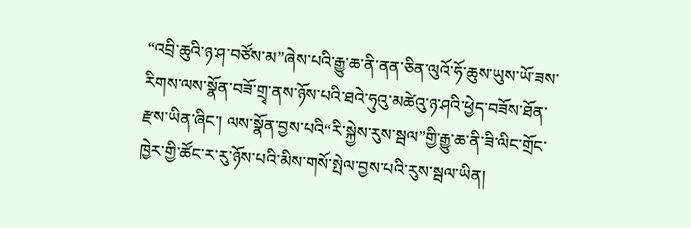“འབྲི་ཆུའི་ཉ་ཤ་བཙོས་མ”ཞེས་པའི་རྒྱུ་ཆ་ནི་ནན་ཅིན་ལུའོ་ཧོ་ཆུས་ཡུས་ཡོ་ཟས་རིགས་ལས་སྣོན་བཟོ་གྲྭ་ནས་ཉོས་པའི་ཐའེ་ཧུའུ་མཚེའུ་ཉ་ཤའི་ཕྱེད་བཟོས་ཐོན་རྫས་ཡིན་ཞིང་། ལས་སྣོན་བྱས་པའི“རི་སྐྱེས་རུས་སྦལ”གྱི་རྒྱུ་ཆ་ནི་ཟི་ལིང་གྲོང་ཁྱེར་གྱི་ཚོང་ར་རུ་ཉོས་པའི་མིས་གསོ་སྤེལ་བྱས་པའི་རུས་སྦལ་ཡིན།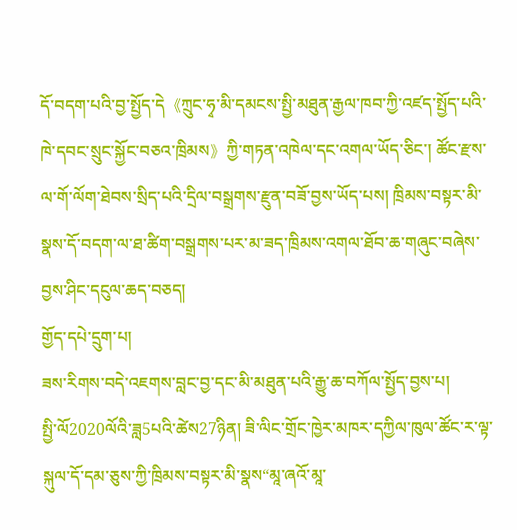དོ་བདག་པའི་བྱ་སྤྱོད་དེ《ཀྲུང་ཧྭ་མི་དམངས་སྤྱི་མཐུན་རྒྱལ་ཁབ་ཀྱི་འཛད་སྤྱོད་པའི་ཁེ་དབང་སྲུང་སྐྱོང་བཅའ་ཁྲིམས》ཀྱི་གཏན་འཁེལ་དང་འགལ་ཡོད་ཅིང་། ཚོང་རྫས་ལ་གོ་ལོག་ཐེབས་སྲིད་པའི་དྲིལ་བསྒྲགས་རྫུན་བཟོ་བྱས་ཡོད་པས། ཁྲིམས་བསྟར་མི་སྣས་དོ་བདག་ལ་ཐ་ཚིག་བསྒྲགས་པར་མ་ཟད་ཁྲིམས་འགལ་ཐོབ་ཆ་གཞུང་བཞེས་བྱས་ཤིང་དངུལ་ཆད་བཅད།
གྱོད་དཔེ་དྲུག་པ།
ཟས་རིགས་བདེ་འཇགས་བླང་བྱ་དང་མི་མཐུན་པའི་རྒྱུ་ཆ་བཀོལ་སྤྱོད་བྱས་པ།
སྤྱི་ལོ2020ལོའི་ཟླ5པའི་ཚེས27ཉིན། ཟི་ལིང་གྲོང་ཁྱེར་མཁར་དཀྱིལ་ཁུལ་ཚོང་ར་ལྟ་སྐུལ་དོ་དམ་ཅུས་ཀྱི་ཁྲིམས་བསྟར་མི་སྣས“མཱ་ཞའོ་མཱ་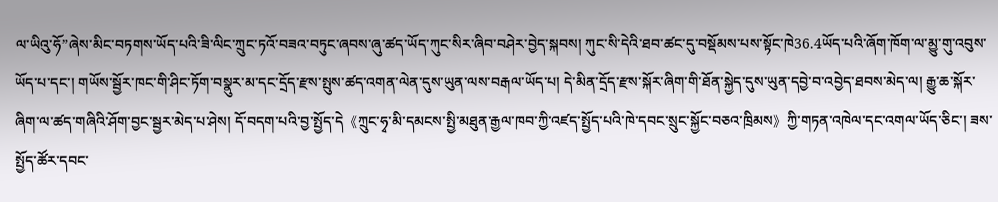ལ་ཡིའུ་ཧོ”ཞེས་མིང་བཏགས་ཡོད་པའི་ཟི་ལིང་ཀྲུང་ཏའོ་བཟའ་བཏུང་ཞབས་ཞུ་ཚད་ཡོད་ཀུང་སིར་ཞིབ་བཤེར་བྱེད་སྐབས། ཀུང་སི་དེའི་ཐབ་ཚང་དུ་བསྡོམས་པས་སྟོང་ཁེ36.4ཡོད་པའི་ཞོག་ཁོག་ལ་མྱུ་གུ་འབུས་ཡོད་པ་དང་། གཡོས་སྦྱོར་ཁང་གི་ཤིང་ཏོག་བསྣུར་མ་དང་དྲོད་རྫས་སྤུས་ཚད་འགན་ལེན་དུས་ཡུན་ལས་བརྒལ་ཡོད་པ། དེ་མིན་དྲོད་རྫས་སྐོར་ཞིག་གི་ཐོན་སྐྱེད་དུས་ཡུན་དབྱེ་བ་འབྱེད་ཐབས་མེད་ལ། རྒྱུ་ཆ་སྐོར་ཞིག་ལ་ཚད་གཞིའི་ཤོག་བྱང་སྦྱར་མེད་པ་ཤེས། དོ་བདག་པའི་བྱ་སྤྱོད་དེ《ཀྲུང་ཧྭ་མི་དམངས་སྤྱི་མཐུན་རྒྱལ་ཁབ་ཀྱི་འཛད་སྤྱོད་པའི་ཁེ་དབང་སྲུང་སྐྱོང་བཅའ་ཁྲིམས》ཀྱི་གཏན་འཁེལ་དང་འགལ་ཡོད་ཅིང་། ཟས་སྤྱོད་ཚོར་དབང་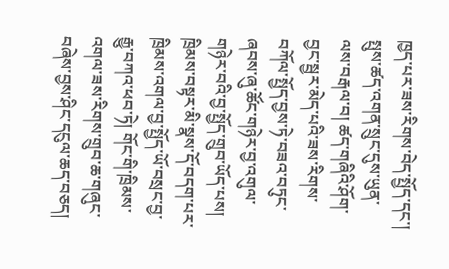ཁྱད་པར་ཟས་རིགས་བེད་སྤྱོད་དང་། སྤུས་ཚད་འགན་སྲུང་དུས་ཡུན་ལས་བརྒལ་བ། ཚད་གཞིའི་ཤོག་བྱང་སྦྱར་མེད་པའི་ཟས་རིགས་བཀོལ་སྤྱོད་བྱས་ཏེ་བཟའ་བཏུང་ཞབས་ཞུ་ཚོང་གཉེར་བྱ་འགུལ་གཉེར་བའི་བྱ་སྤྱོད་གྲུབ་ཡོད་པས། ཁྲིམས་བསྟར་མི་སྣས་དོ་བདག་པར་ཁྲིམས་འགལ་བྱ་སྤྱོད་ཡོ་བསྲང་བྱ་རྒྱུ་བཀའ་ཕབ་ཏེ། གོང་གི་ཁྲིམས་འགལ་ཟས་རིགས་གྲུབ་ཆ་གཞུང་བཞེས་བྱས་ཤིང་དངུལ་ཆད་བཅད།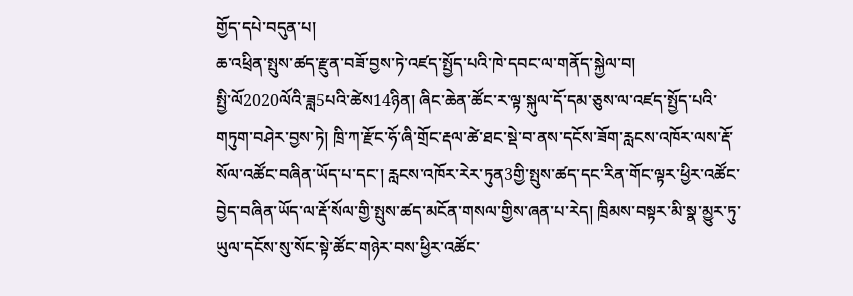གྱོད་དཔེ་བདུན་པ།
ཆ་འཕྲིན་སྤུས་ཚད་རྫུན་བཟོ་བྱས་ཏེ་འཛད་སྤྱོད་པའི་ཁེ་དབང་ལ་གནོད་སྐྱེལ་བ།
སྤྱི་ལོ2020ལོའི་ཟླ5པའི་ཚེས14ཉིན། ཞིང་ཆེན་ཚོང་ར་ལྟ་སྐུལ་དོ་དམ་ཅུས་ལ་འཛད་སྤྱོད་པའི་གཏུག་བཤེར་བྱས་ཏེ། ཁྲི་ཀ་རྫོང་ཧོ་ཞི་གྲོང་རྡལ་ཚེ་ཐང་སྡེ་བ་ནས་དངོས་ཟོག་རླངས་འཁོར་ལས་རྡོ་སོལ་འཚོང་བཞིན་ཡོད་པ་དང་། རླངས་འཁོར་རེར་ཏུན3གྱི་སྤུས་ཚད་དང་རིན་གོང་ལྟར་ཕྱིར་འཚོང་བྱེད་བཞིན་ཡོད་ལ་རྡོ་སོལ་གྱི་སྤུས་ཚད་མངོན་གསལ་གྱིས་ཞན་པ་རེད། ཁྲིམས་བསྟར་མི་སྣ་མྱུར་ཏུ་ཡུལ་དངོས་སུ་སོང་སྟེ་ཚོང་གཉེར་བས་ཕྱིར་འཚོང་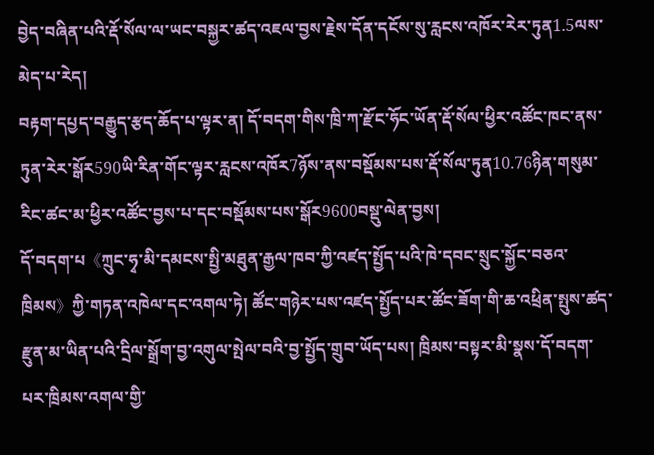བྱེད་བཞིན་པའི་རྡོ་སོལ་ལ་ཡང་བསྐྱར་ཚད་འཇལ་བྱས་རྗེས་དོན་དངོས་སུ་རླངས་འཁོར་རེར་ཏུན1.5ལས་མེད་པ་རེད།
བརྟག་དཔྱད་བརྒྱུད་རྩད་ཆོད་པ་ལྟར་ན། དོ་བདག་གིས་ཁྲི་ཀ་རྫོང་ཧོང་ཡོན་རྡོ་སོལ་ཕྱིར་འཚོང་ཁང་ནས་ཏུན་རེར་སྒོར590ཡི་རིན་གོང་ལྟར་རླངས་འཁོར7ཉོས་ནས་བསྡོམས་པས་རྡོ་སོལ་ཏུན10.76ཉིན་གསུམ་རིང་ཚང་མ་ཕྱིར་འཚོང་བྱས་པ་དང་བསྡོམས་པས་སྒོར9600བསྡུ་ལེན་བྱས།
དོ་བདག་པ《ཀྲུང་ཧྭ་མི་དམངས་སྤྱི་མཐུན་རྒྱལ་ཁབ་ཀྱི་འཛད་སྤྱོད་པའི་ཁེ་དབང་སྲུང་སྐྱོང་བཅའ་ཁྲིམས》ཀྱི་གཏན་འཁེལ་དང་འགལ་ཏེ། ཚོང་གཉེར་པས་འཛད་སྤྱོད་པར་ཚོང་ཟོག་གི་ཆ་འཕྲིན་སྤུས་ཚད་རྫུན་མ་ཡིན་པའི་དྲིལ་སྒྲོག་བྱ་འགུལ་སྤེལ་བའི་བྱ་སྤྱོད་གྲུབ་ཡོད་པས། ཁྲིམས་བསྟར་མི་སྣས་དོ་བདག་པར་ཁྲིམས་འགལ་གྱི་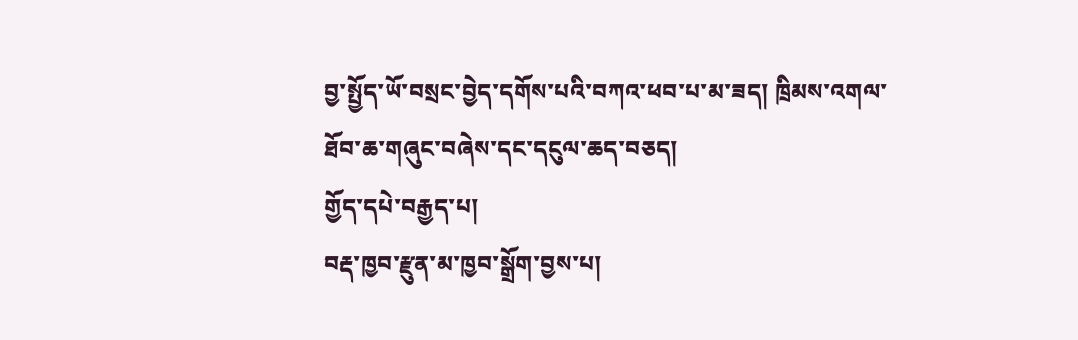བྱ་སྤྱོད་ཡོ་བསྲང་བྱེད་དགོས་པའི་བཀའ་ཕབ་པ་མ་ཟད། ཁྲིམས་འགལ་ཐོབ་ཆ་གཞུང་བཞེས་དང་དངུལ་ཆད་བཅད།
གྱོད་དཔེ་བརྒྱད་པ།
བརྡ་ཁྱབ་རྫུན་མ་ཁྱབ་སྒྲོག་བྱས་པ།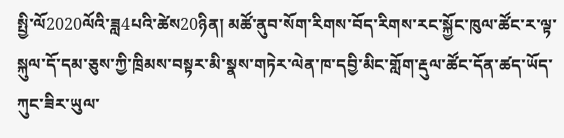སྤྱི་ལོ2020ལོའི་ཟླ4པའི་ཚེས20ཉིན། མཚོ་ནུབ་སོག་རིགས་བོད་རིགས་རང་སྐྱོང་ཁུལ་ཚོང་ར་ལྟ་སྐུལ་དོ་དམ་ཅུས་ཀྱི་ཁྲིམས་བསྟར་མི་སྣས་གཏེར་ལེན་ཁ་དབྱི་མིང་གློག་རྡུལ་ཚོང་དོན་ཚད་ཡོད་ཀུང་ཟིར་ཡུལ་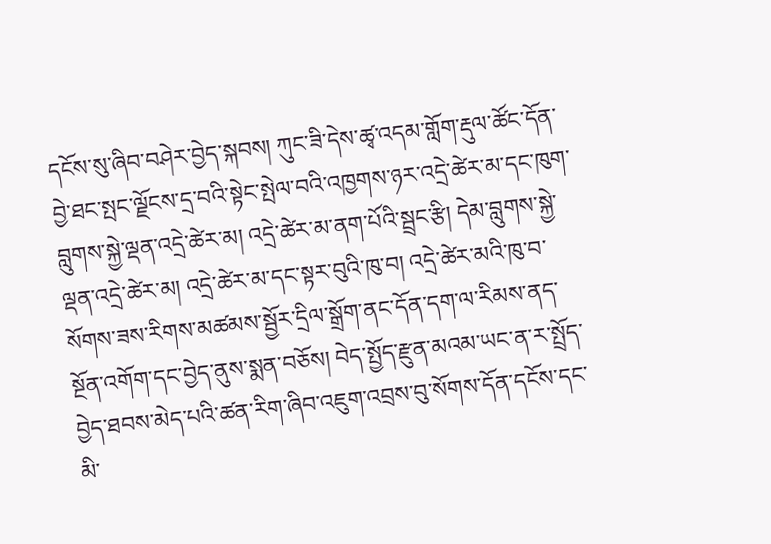དངོས་སུ་ཞིབ་བཤེར་བྱེད་སྐབས། ཀུང་ཟི་དེས་ཚྭ་འདམ་གློག་རྡུལ་ཚོང་དོན་བྱེ་ཐང་སྤང་ལྗོངས་དྲ་བའི་སྟེང་སྤེལ་བའི་འཁྱགས་ཉར་འདྲེ་ཚེར་མ་དང་ཁུག་བླུགས་སྐྱེ་ལྡན་འདྲེ་ཚེར་མ། འདྲེ་ཚེར་མ་ནག་པོའི་སྦྲང་རྩི། དེམ་བླུགས་སྐྱེ་ལྡན་འདྲེ་ཚེར་མ། འདྲེ་ཚེར་མ་དང་སྟར་བུའི་ཁུ་བ། འདྲེ་ཚེར་མའི་ཁུ་བ་སོགས་ཟས་རིགས་མཚམས་སྦྱོར་དྲིལ་སྒྲོག་ནང་དོན་དག་ལ་རིམས་ནད་སྔོན་འགོག་དང་བྱེད་ནུས་སྨན་བཅོས། བེད་སྤྱོད་རྫུན་མའམ་ཡང་ན་ར་སྤྲོད་བྱེད་ཐབས་མེད་པའི་ཚན་རིག་ཞིབ་འཇུག་འབྲས་བུ་སོགས་དོན་དངོས་དང་མི་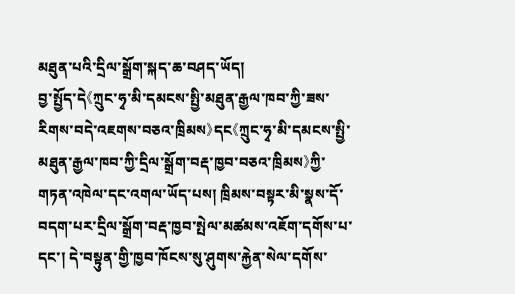མཐུན་པའི་དྲིལ་སྒྲོག་སྐད་ཆ་བཤད་ཡོད།
བྱ་སྤྱོད་དེ《ཀྲུང་ཧྭ་མི་དམངས་སྤྱི་མཐུན་རྒྱལ་ཁབ་ཀྱི་ཟས་རིགས་བདེ་འཇགས་བཅའ་ཁྲིམས》དང《ཀྲུང་ཧྭ་མི་དམངས་སྤྱི་མཐུན་རྒྱལ་ཁབ་ཀྱི་དྲིལ་སྒྲོག་བརྡ་ཁྱབ་བཅའ་ཁྲིམས》ཀྱི་གཏན་འཁེལ་དང་འགལ་ཡོད་པས། ཁྲིམས་བསྟར་མི་སྣས་དོ་བདག་པར་དྲིལ་སྒྲོག་བརྡ་ཁྱབ་སྤེལ་མཚམས་འཇོག་དགོས་པ་དང་། དེ་བསྟུན་གྱི་ཁྱབ་ཁོངས་སུ་ཤུགས་རྐྱེན་སེལ་དགོས་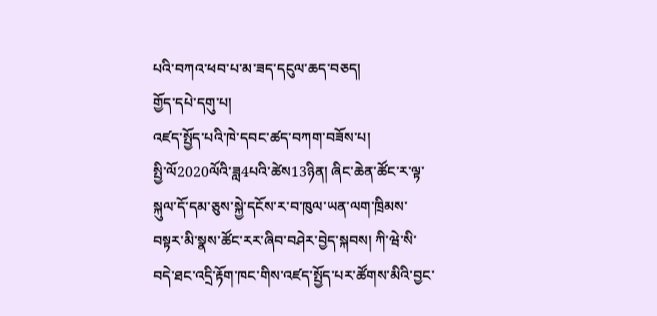པའི་བཀའ་ཕབ་པ་མ་ཟད་དངུལ་ཆད་བཅད།
གྱོད་དཔེ་དགུ་པ།
འཛད་སྤྱོད་པའི་ཁེ་དབང་ཚད་བཀག་བཟོས་པ།
སྤྱི་ལོ2020ལོའི་ཟླ4པའི་ཚེས13ཉིན། ཞིང་ཆེན་ཚོང་ར་ལྟ་སྐུལ་དོ་དམ་ཅུས་སྐྱེ་དངོས་ར་བ་ཁུལ་ཡན་ལག་ཁྲིམས་བསྟར་མི་སྣས་ཚོང་རར་ཞིབ་བཤེར་བྱེད་སྐབས། ཀི་ཝེ་སི་བདེ་ཐང་འདྲི་རྟོག་ཁང་གིས་འཛད་སྤྱོད་པར་ཚོགས་མིའི་བྱང་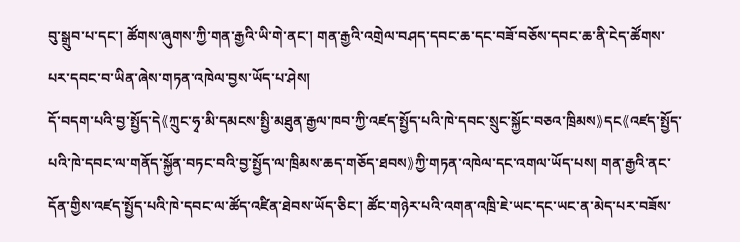བུ་སྒྲུབ་པ་དང་། ཚོགས་ཞུགས་ཀྱི་གན་རྒྱའི་ཡི་གེ་ནང་། གན་རྒྱའི་འགྲེལ་བཤད་དབང་ཆ་དང་བཟོ་བཅོས་དབང་ཆ་ནི་ངེད་ཚོགས་པར་དབང་བ་ཡིན་ཞེས་གཏན་འཁེལ་བྱས་ཡོད་པ་ཤེས།
དོ་བདག་པའི་བྱ་སྤྱོད་དེ《ཀྲུང་ཧྭ་མི་དམངས་སྤྱི་མཐུན་རྒྱལ་ཁབ་ཀྱི་འཛད་སྤྱོད་པའི་ཁེ་དབང་སྲུང་སྐྱོང་བཅའ་ཁྲིམས》དང《འཛད་སྤྱོད་པའི་ཁེ་དབང་ལ་གནོད་སྐྱོན་བཏང་བའི་བྱ་སྤྱོད་ལ་ཁྲིམས་ཆད་གཅོད་ཐབས》ཀྱི་གཏན་འཁེལ་དང་འགལ་ཡོད་པས། གན་རྒྱའི་ནང་དོན་གྱིས་འཛད་སྤྱོད་པའི་ཁེ་དབང་ལ་ཚོད་འཛིན་ཐེབས་ཡོད་ཅིང་། ཚོང་གཉེར་པའི་འགན་འཁྲི་ཇེ་ཡང་དང་ཡང་ན་མེད་པར་བཟོས་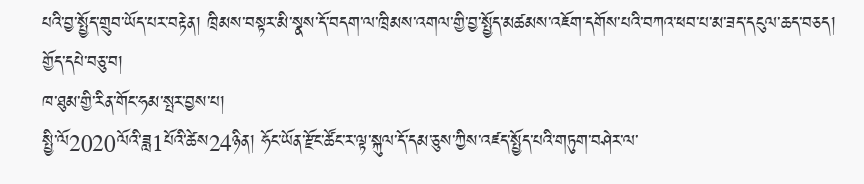པའི་བྱ་སྤྱོད་གྲུབ་ཡོད་པར་བརྟེན། ཁྲིམས་བསྟར་མི་སྣས་དོ་བདག་ལ་ཁྲིམས་འགལ་གྱི་བྱ་སྤྱོད་མཚམས་འཇོག་དགོས་པའི་བཀའ་ཕབ་པ་མ་ཟད་དངུལ་ཆད་བཅད།
གྱོད་དཔེ་བཅུ་བ།
ཁ་ཐུམ་གྱི་རིན་གོང་ཧམ་སྤར་བྱས་པ།
སྤྱི་ལོ2020ལོའི་ཟླ1པོའི་ཚེས24ཉིན། ཧོང་ཡོན་རྫོང་ཚོང་ར་ལྟ་སྐུལ་དོ་དམ་ཅུས་ཀྱིས་འཛད་སྤྱོད་པའི་གཏུག་བཤེར་ལ་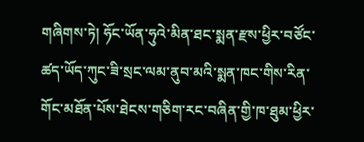གཞིགས་ཏེ། ཧོང་ཡོན་ཧུའེ་མིན་ཐང་སྨན་རྫས་ཕྱིར་བཙོང་ཚད་ཡོད་ཀུང་ཟི་སྲང་ལམ་ནུབ་མའི་སྨན་ཁང་གིས་རིན་གོང་མཐོན་པོས་ཐེངས་གཅིག་རང་བཞིན་གྱི་ཁ་ཐུམ་ཕྱིར་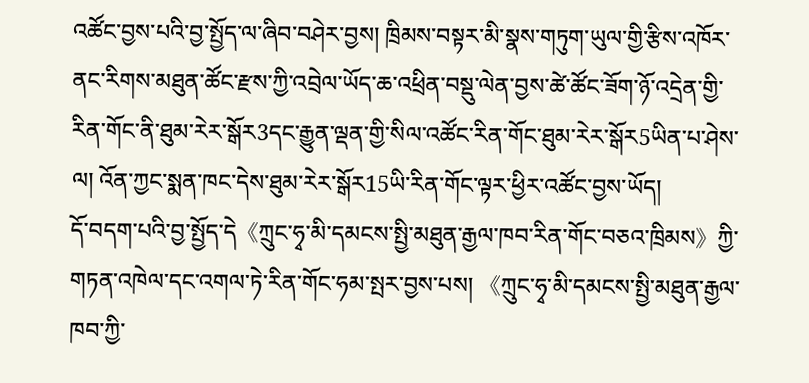འཚོང་བྱས་པའི་བྱ་སྤྱོད་ལ་ཞིབ་བཤེར་བྱས། ཁྲིམས་བསྟར་མི་སྣས་གཏུག་ཡུལ་གྱི་རྩིས་འཁོར་ནང་རིགས་མཐུན་ཚོང་རྫས་ཀྱི་འབྲེལ་ཡོད་ཆ་འཕྲིན་བསྡུ་ལེན་བྱས་ཚེ་ཚོང་ཟོག་ཉོ་འདྲེན་གྱི་རིན་གོང་ནི་ཐུམ་རེར་སྒོར3དང་རྒྱུན་ལྡན་གྱི་སིལ་འཚོང་རིན་གོང་ཐུམ་རེར་སྒོར5ཡིན་པ་ཤེས་ལ། འོན་ཀྱང་སྨན་ཁང་དེས་ཐུམ་རེར་སྒོར15ཡི་རིན་གོང་ལྟར་ཕྱིར་འཚོང་བྱས་ཡོད།
དོ་བདག་པའི་བྱ་སྤྱོད་དེ《ཀྲུང་ཧྭ་མི་དམངས་སྤྱི་མཐུན་རྒྱལ་ཁབ་རིན་གོང་བཅའ་ཁྲིམས》ཀྱི་གཏན་འཁེལ་དང་འགལ་ཏེ་རིན་གོང་ཧམ་སྤར་བྱས་པས། 《ཀྲུང་ཧྭ་མི་དམངས་སྤྱི་མཐུན་རྒྱལ་ཁབ་ཀྱི་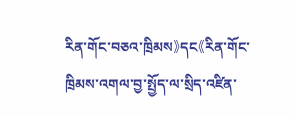རིན་གོང་བཅའ་ཁྲིམས》དང《རིན་གོང་ཁྲིམས་འགལ་བྱ་སྤྱོད་ལ་སྲིད་འཛིན་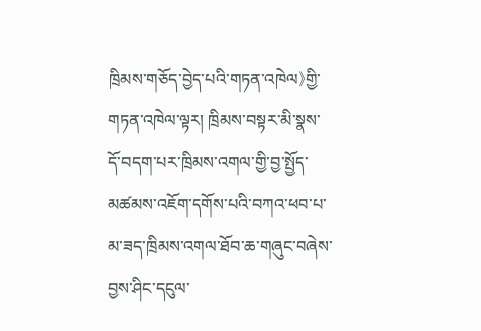ཁྲིམས་གཅོད་བྱེད་པའི་གཏན་འཁེལ》གྱི་གཏན་འཁེལ་ལྟར། ཁྲིམས་བསྟར་མི་སྣས་དོ་བདག་པར་ཁྲིམས་འགལ་གྱི་བྱ་སྤྱོད་མཚམས་འཇོག་དགོས་པའི་བཀའ་ཕབ་པ་མ་ཟད་ཁྲིམས་འགལ་ཐོབ་ཆ་གཞུང་བཞེས་བྱས་ཤིང་དངུལ་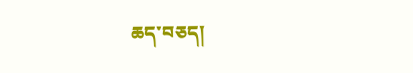ཆད་བཅད།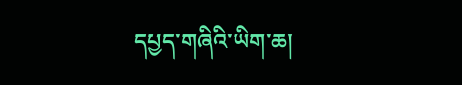དཔྱད་གཞིའི་ཡིག་ཆ།